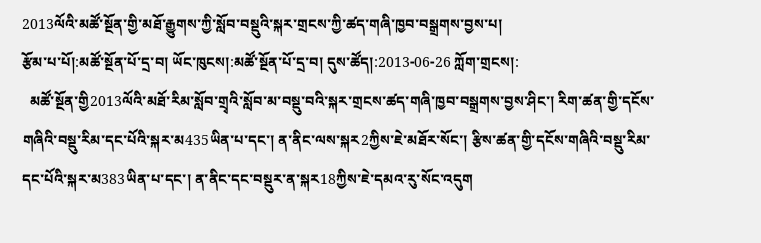2013ལོའི་མཚོ་སྔོན་གྱི་མཐོ་རྒྱུགས་ཀྱི་སློབ་བསྡུའི་སྐར་གྲངས་ཀྱི་ཚད་གཞི་ཁྱབ་བསྒྲགས་བྱས་པ།
རྩོམ་པ་པོ།:མཚོ་སྔོན་པོ་དྲ་བ། ཡོང་ཁུངས།:མཚོ་སྔོན་པོ་དྲ་བ། དུས་ཚོད།:2013-06-26 ཀློག་གྲངས།:
  མཚོ་སྔོན་གྱི2013ལོའི་མཐོ་རིམ་སློབ་གྲྭའི་སློབ་མ་བསྡུ་བའི་སྐར་གྲངས་ཚད་གཞི་ཁྱབ་བསྒྲགས་བྱས་ཤིང་། རིག་ཚན་གྱི་དངོས་གཞིའི་བསྡུ་རིམ་དང་པོའི་སྐར་མ435ཡིན་པ་དང་། ན་ནིང་ལས་སྐར2ཀྱིས་ཇེ་མཐོར་སོང་། རྩིས་ཚན་གྱི་དངོས་གཞིའི་བསྡུ་རིམ་དང་པོའི་སྐར་མ383ཡིན་པ་དང་། ན་ནིང་དང་བསྡུར་ན་སྐར18ཀྱིས་ཇེ་དམའ་རུ་སོང་འདུག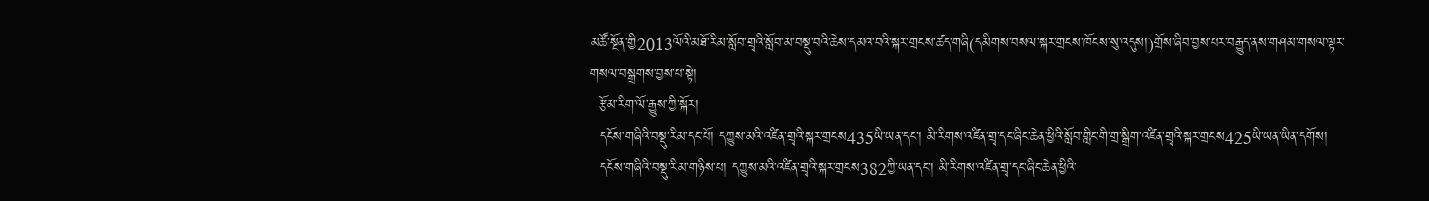མཚོ་སྔོན་གྱི2013ལོའི་མཐོ་རིམ་སློབ་གྲྭའི་སློབ་མ་བསྡུ་བའི་ཆེས་དམའ་བའི་སྐར་གྲངས་ཚད་གཞི(དམིགས་བསལ་སྐར་གྲངས་ཁོངས་སུ་འདུས།)གྲོས་ཞིབ་བྱས་པར་བརྒྱུད་ནས་གཤམ་གསལ་ལྟར་གསལ་བསྒྲགས་བྱས་པ་སྟེ།
  རྩོམ་རིག་ལོ་རྒྱུས་ཀྱི་སྐོར།
  དངོས་གཞིའི་བསྡུ་རིམ་དང་པོ། དཀྱུས་མའི་འཛིན་གྲྭའི་སྐར་གྲངས435ཡི་ཡན་དང་། མི་རིགས་འཛིན་གྲྭ་དང་ཞིང་ཆེན་ཕྱིའི་སློབ་གླིང་གི་གྲ་སྒྲིག་འཛིན་གྲྭའི་སྐར་གྲངས425ཡི་ཡན་ཡིན་དགོས།
  དངོས་གཞིའི་བསྡུ་རིམ་གཉིས་པ། དཀྱུས་མའི་འཛིན་གྲྭའི་སྐར་གྲངས382ཀྱི་ཡན་དང་། མི་རིགས་འཛིན་གྲྭ་དང་ཞིང་ཆེན་ཕྱིའི་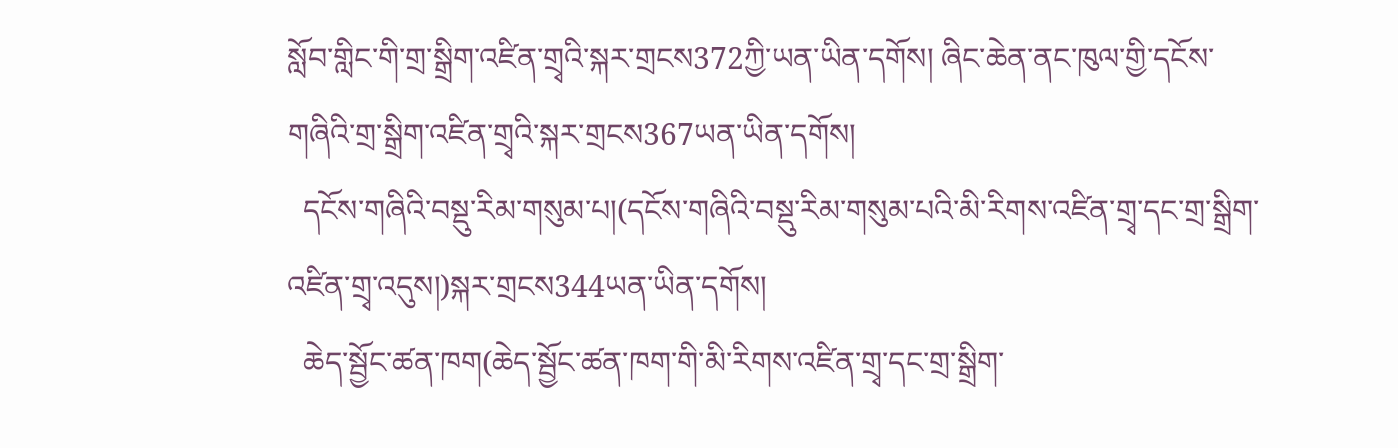སློབ་གླིང་གི་གྲ་སྒྲིག་འཛིན་གྲྭའི་སྐར་གྲངས372ཀྱི་ཡན་ཡིན་དགོས། ཞིང་ཆེན་ནང་ཁུལ་གྱི་དངོས་གཞིའི་གྲ་སྒྲིག་འཛིན་གྲྭའི་སྐར་གྲངས367ཡན་ཡིན་དགོས།
  དངོས་གཞིའི་བསྡུ་རིམ་གསུམ་པ།(དངོས་གཞིའི་བསྡུ་རིམ་གསུམ་པའི་མི་རིགས་འཛིན་གྲྭ་དང་གྲ་སྒྲིག་འཛིན་གྲྭ་འདུས།)སྐར་གྲངས344ཡན་ཡིན་དགོས།
  ཆེད་སྦྱོང་ཚན་ཁག(ཆེད་སྦྱོང་ཚན་ཁག་གི་མི་རིགས་འཛིན་གྲྭ་དང་གྲ་སྒྲིག་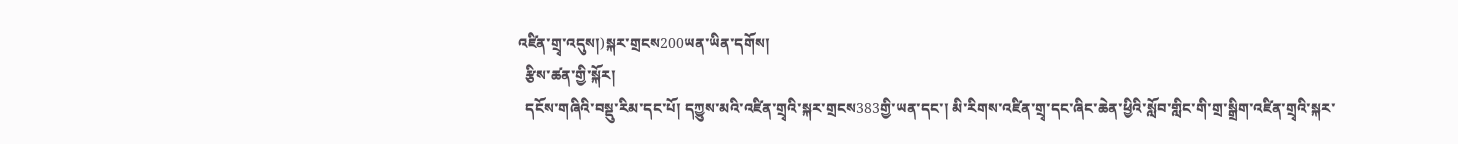འཛིན་གྲྭ་འདུས།)སྐར་གྲངས200ཡན་ཡིན་དགོས།
  རྩིས་ཚན་གྱི་སྐོར།
  དངོས་གཞིའི་བསྡུ་རིམ་དང་པོ། དཀྱུས་མའི་འཛིན་གྲྭའི་སྐར་གྲངས383གྱི་ཡན་དང་། མི་རིགས་འཛིན་གྲྭ་དང་ཞིང་ཆེན་ཕྱིའི་སློབ་གླིང་གི་གྲ་སྒྲིག་འཛིན་གྲྭའི་སྐར་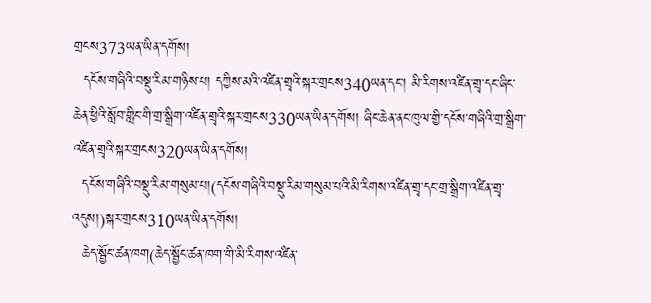གྲངས373ཡན་ཡིན་དགོས།
  དངོས་གཞིའི་བསྡུ་རིམ་གཉིས་པ། དཀྱིས་མའི་འཛིན་གྲྭའི་སྐར་གྲངས340ཡན་དང་། མི་རིགས་འཛིན་གྲྭ་དང་ཞིང་ཆེན་ཕྱིའི་སློབ་གླིང་གི་གྲ་སྒྲིག་འཛིན་གྲྭའི་སྐར་གྲངས330ཡན་ཡིན་དགོས། ཞིང་ཆེན་ནང་ཁུལ་གྱི་དངོས་གཞིའི་གྲ་སྒྲིག་འཛིན་གྲྭའི་སྐར་གྲངས320ཡན་ཡིན་དགོས།
  དངོས་གཞིའི་བསྡུ་རིམ་གསུམ་པ།(དངོས་གཞིའི་བསྡུ་རིམ་གསུམ་པའི་མི་རིགས་འཛིན་གྲྭ་དང་གྲ་སྒྲིག་འཛིན་གྲྭ་འདུས།)སྐར་གྲངས310ཡན་ཡིན་དགོས།
  ཆེད་སྦྱོང་ཚན་ཁག(ཆེད་སྦྱོང་ཚན་ཁག་གི་མི་རིགས་འཛིན་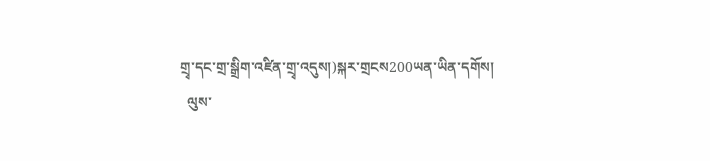གྲྭ་དང་གྲ་སྒྲིག་འཛིན་གྲྭ་འདུས།)སྐར་གྲངས200ཡན་ཡིན་དགོས།
  ལུས་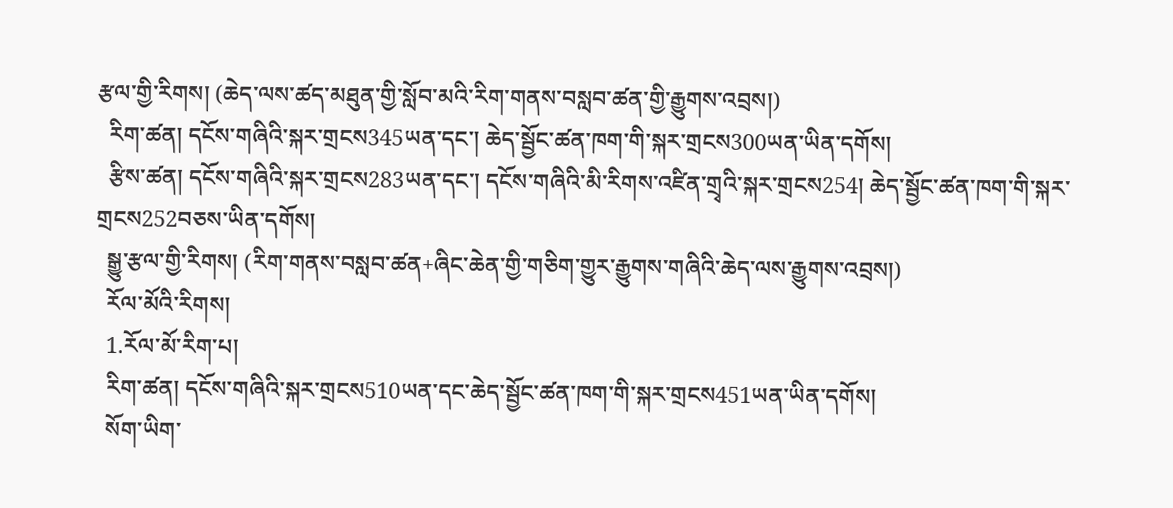རྩལ་གྱི་རིགས། (ཆེད་ལས་ཚད་མཐུན་གྱི་སློབ་མའི་རིག་གནས་བསླབ་ཚན་གྱི་རྒྱུགས་འབྲས།)
  རིག་ཚན། དངོས་གཞིའི་སྐར་གྲངས345ཡན་དང་། ཆེད་སྦྱོང་ཚན་ཁག་གི་སྐར་གྲངས300ཡན་ཡིན་དགོས།
  རྩིས་ཚན། དངོས་གཞིའི་སྐར་གྲངས283ཡན་དང་། དངོས་གཞིའི་མི་རིགས་འཛིན་གྲྭའི་སྐར་གྲངས254། ཆེད་སྦྱོང་ཚན་ཁག་གི་སྐར་གྲངས252བཅས་ཡིན་དགོས།
  སྒྱུ་རྩལ་གྱི་རིགས། (རིག་གནས་བསླབ་ཚན+ཞིང་ཆེན་གྱི་གཅིག་གྱུར་རྒྱུགས་གཞིའི་ཆེད་ལས་རྒྱུགས་འབྲས།)
  རོལ་མོའི་རིགས།
  1.རོལ་མོ་རིག་པ།
  རིག་ཚན། དངོས་གཞིའི་སྐར་གྲངས510ཡན་དང་ཆེད་སྦྱོང་ཚན་ཁག་གི་སྐར་གྲངས451ཡན་ཡིན་དགོས།
  སོག་ཡིག་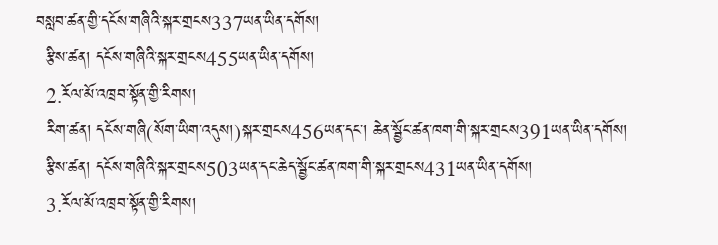བསླབ་ཚན་གྱི་དངོས་གཞིའི་སྐར་གྲངས337ཡན་ཡིན་དགོས།
  རྩིས་ཚན། དངོས་གཞིའི་སྐར་གྲངས455ཡན་ཡིན་དགོས།
  2.རོལ་མོ་འཁྲབ་སྟོན་གྱི་རིགས།
  རིག་ཚན། དངོས་གཞི(སོག་ཡིག་འདུས།)སྐར་གྲངས456ཡན་དང་། ཆེན་སྦྱོང་ཚན་ཁག་གི་སྐར་གྲངས391ཡན་ཡིན་དགོས།
  རྩིས་ཚན། དངོས་གཞིའི་སྐར་གྲངས503ཡན་དང་ཆེད་སྦྱོང་ཚན་ཁག་གི་སྐར་གྲངས431ཡན་ཡིན་དགོས།
  3.རོལ་མོ་འཁྲབ་སྟོན་གྱི་རིགས།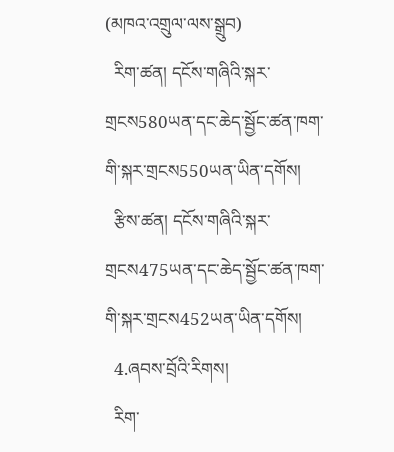(མཁའ་འགྲུལ་ལས་སྒྲུབ)
  རིག་ཚན། དངོས་གཞིའི་སྐར་གྲངས580ཡན་དང་ཆེད་སྦྱོང་ཚན་ཁག་གི་སྐར་གྲངས550ཡན་ཡིན་དགོས།
  རྩིས་ཚན། དངོས་གཞིའི་སྐར་གྲངས475ཡན་དང་ཆེད་སྦྱོང་ཚན་ཁག་གི་སྐར་གྲངས452ཡན་ཡིན་དགོས།
  4.ཞབས་བྲོའི་རིགས།
  རིག་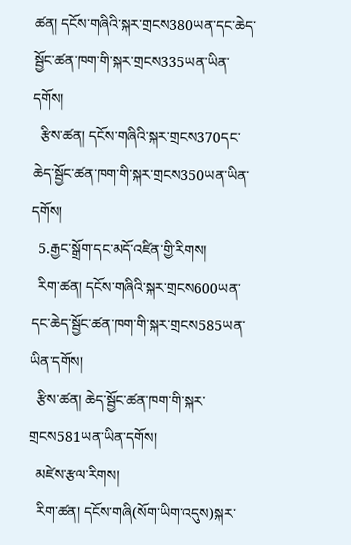ཚན། དངོས་གཞིའི་སྐར་གྲངས380ཡན་དང་ཆེད་སྦྱོང་ཚན་ཁག་གི་སྐར་གྲངས335ཡན་ཡིན་དགོས།
  རྩིས་ཚན། དངོས་གཞིའི་སྐར་གྲངས370དང་ཆེད་སྦྱོང་ཚན་ཁག་གི་སྐར་གྲངས350ཡན་ཡིན་དགོས།
  5.རྒྱང་སྒྲོག་དང་མདོ་འཛིན་གྱི་རིགས།
  རིག་ཚན། དངོས་གཞིའི་སྐར་གྲངས600ཡན་དང་ཆེད་སྦྱོང་ཚན་ཁག་གི་སྐར་གྲངས585ཡན་ཡིན་དགོས།
  རྩིས་ཚན། ཆེད་སྦྱོང་ཚན་ཁག་གི་སྐར་གྲངས581ཡན་ཡིན་དགོས།
  མཛེས་རྩལ་རིགས།
  རིག་ཚན། དངོས་གཞི(སོག་ཡིག་འདུས)སྐར་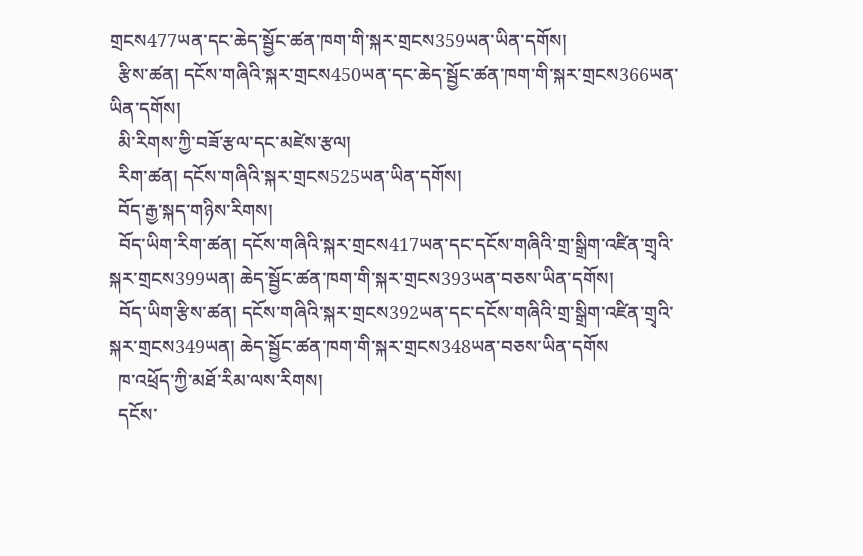གྲངས477ཡན་དང་ཆེད་སྦྱོང་ཚན་ཁག་གི་སྐར་གྲངས359ཡན་ཡིན་དགོས།
  རྩིས་ཚན། དངོས་གཞིའི་སྐར་གྲངས450ཡན་དང་ཆེད་སྦྱོང་ཚན་ཁག་གི་སྐར་གྲངས366ཡན་ཡིན་དགོས།
  མི་རིགས་ཀྱི་བཟོ་རྩལ་དང་མཛེས་རྩལ།
  རིག་ཚན། དངོས་གཞིའི་སྐར་གྲངས525ཡན་ཡིན་དགོས།
  བོད་རྒྱ་སྐད་གཉིས་རིགས།
  བོད་ཡིག་རིག་ཚན། དངོས་གཞིའི་སྐར་གྲངས417ཡན་དང་དངོས་གཞིའི་གྲ་སྒྲིག་འཛིན་གྲྭའི་སྐར་གྲངས399ཡན། ཆེད་སྦྱོང་ཚན་ཁག་གི་སྐར་གྲངས393ཡན་བཅས་ཡིན་དགོས།
  བོད་ཡིག་རྩིས་ཚན། དངོས་གཞིའི་སྐར་གྲངས392ཡན་དང་དངོས་གཞིའི་གྲ་སྒྲིག་འཛིན་གྲྭའི་སྐར་གྲངས349ཡན། ཆེད་སྦྱོང་ཚན་ཁག་གི་སྐར་གྲངས348ཡན་བཅས་ཡིན་དགོས
  ཁ་འཕྲོད་ཀྱི་མཐོ་རིམ་ལས་རིགས།
  དངོས་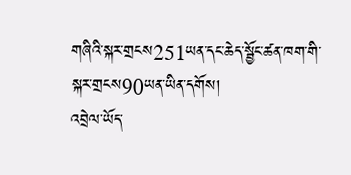གཞིའི་སྐར་གྲངས251ཡན་དང་ཆེད་སྦྱོང་ཚན་ཁག་གི་སྐར་གྲངས90ཡན་ཡིན་དགོས།
འབྲེལ་ཡོད་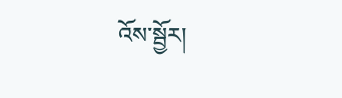འོས་སྦྱོར།